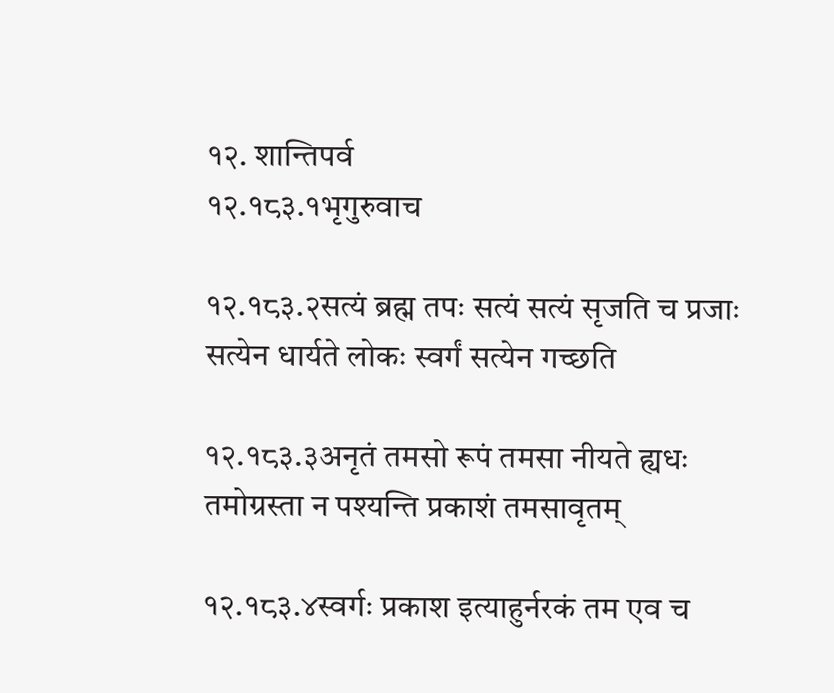१२. शान्तिपर्व
१२.१८३.१भृगुरुवाच

१२.१८३.२सत्यं ब्रह्म तपः सत्यं सत्यं सृजति च प्रजाः
सत्येन धार्यते लोकः स्वर्गं सत्येन गच्छति

१२.१८३.३अनृतं तमसो रूपं तमसा नीयते ह्यधः
तमोग्रस्ता न पश्यन्ति प्रकाशं तमसावृतम्

१२.१८३.४स्वर्गः प्रकाश इत्याहुर्नरकं तम एव च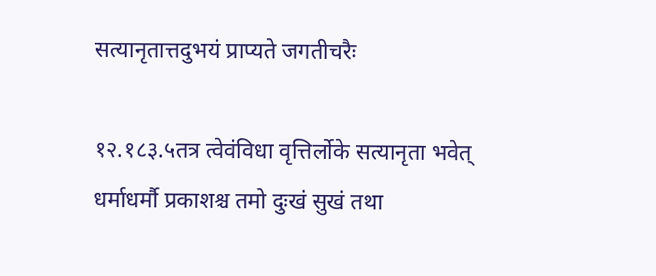सत्यानृतात्तदुभयं प्राप्यते जगतीचरैः

१२.१८३.५तत्र त्वेवंविधा वृत्तिर्लोके सत्यानृता भवेत्
धर्माधर्मौ प्रकाशश्च तमो दुःखं सुखं तथा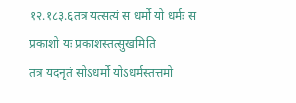१२.१८३.६तत्र यत्सत्यं स धर्मो यो धर्मः स प्रकाशो यः प्रकाशस्तत्सुखमिति
तत्र यदनृतं सोऽधर्मो योऽधर्मस्तत्तमो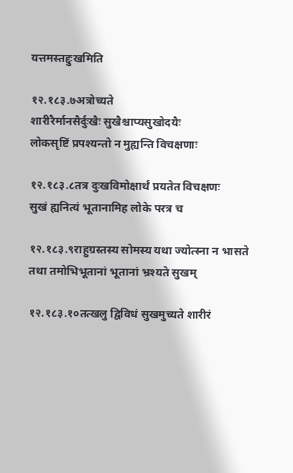यत्तमस्तद्दुःखमिति

१२.१८३.७अत्रोच्यते
शारीरैर्मानसैर्दुःखैः सुखैश्चाप्यसुखोदयैः
लोकसृष्टिं प्रपश्यन्तो न मुह्यन्ति विचक्षणाः

१२.१८३.८तत्र दुःखविमोक्षार्थं प्रयतेत विचक्षणः
सुखं ह्यनित्यं भूतानामिह लोके परत्र च

१२.१८३.९राहुग्रस्तस्य सोमस्य यथा ज्योत्स्ना न भासते
तथा तमोभिभूतानां भूतानां भ्रश्यते सुखम्

१२.१८३.१०तत्खलु द्विविधं सुखमुच्यते शारीरं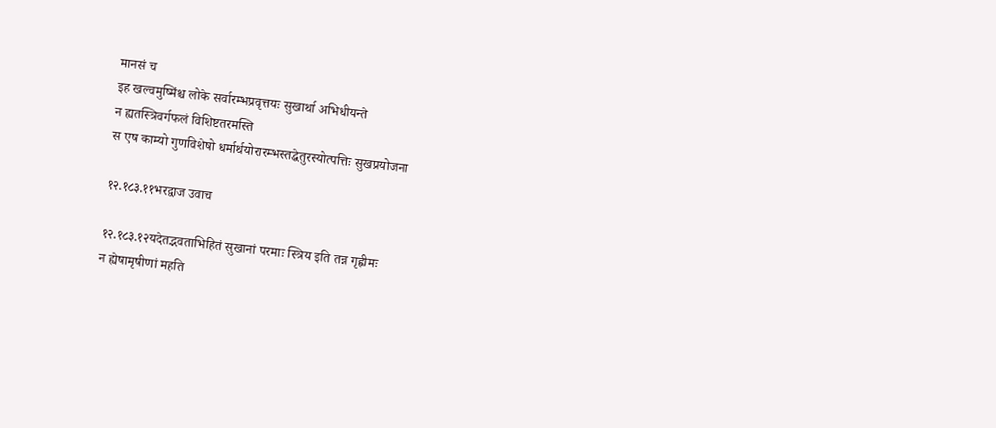मानसं च
इह खल्वमुष्मिंश्च लोके सर्वारम्भप्रवृत्तयः सुखार्था अभिधीयन्ते
न ह्यतस्त्रिवर्गफलं विशिष्टतरमस्ति
स एष काम्यो गुणविशेषो धर्मार्थयोरारम्भस्तद्धेतुरस्योत्पत्तिः सुखप्रयोजना

१२.१८३.११भरद्वाज उवाच

१२.१८३.१२यदेतद्भवताभिहितं सुखानां परमाः स्त्रिय इति तन्न गृह्णीमः
न ह्येषामृषीणां महति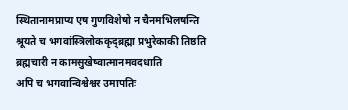स्थितानामप्राप्य एष गुणविशेषो न चैनमभिलषन्ति
श्रूयते च भगवांस्त्रिलोककृद्ब्रह्मा प्रभुरेकाकी तिष्ठति
ब्रह्मचारी न कामसुखेष्वात्मानमवदधाति
अपि च भगवान्विश्वेश्वर उमापतिः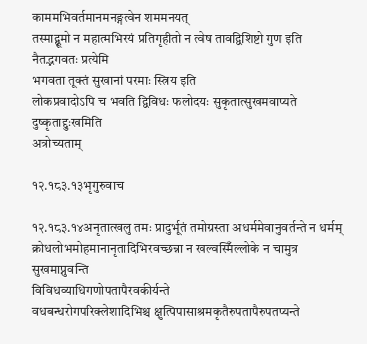काममभिवर्तमानमनङ्गत्वेन शममनयत्
तस्माद्ब्रूमो न महात्मभिरयं प्रतिगृहीतो न त्वेष तावद्विशिष्टो गुण इति नैतद्भगवतः प्रत्येमि
भगवता तूक्तं सुखानां परमाः स्त्रिय इति
लोकप्रवादोऽपि च भवति द्विविधः फलोदयः सुकृतात्सुखमवाप्यते दुष्कृताद्दुःखमिति
अत्रोच्यताम्

१२.१८३.१३भृगुरुवाच

१२.१८३.१४अनृतात्खलु तमः प्रादुर्भूतं तमोग्रस्ता अधर्ममेवानुवर्तन्ते न धर्मम्
क्रोधलोभमोहमानानृतादिभिरवच्छन्ना न खल्वस्मिँल्लोके न चामुत्र सुखमाप्नुवन्ति
विविधव्याधिगणोपतापैरवकीर्यन्ते
वधबन्धरोगपरिक्लेशादिभिश्च क्षुत्पिपासाश्रमकृतैरुपतापैरुपतप्यन्ते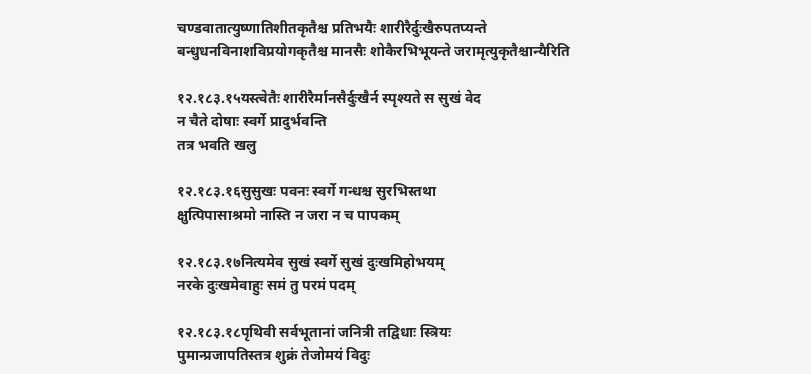चण्डवातात्युष्णातिशीतकृतैश्च प्रतिभयैः शारीरैर्दुःखैरुपतप्यन्ते
बन्धुधनविनाशविप्रयोगकृतैश्च मानसैः शोकैरभिभूयन्ते जरामृत्युकृतैश्चान्यैरिति

१२.१८३.१५यस्त्वेतैः शारीरैर्मानसैर्दुःखैर्न स्पृश्यते स सुखं वेद
न चैते दोषाः स्वर्गे प्रादुर्भवन्ति
तत्र भवति खलु

१२.१८३.१६सुसुखः पवनः स्वर्गे गन्धश्च सुरभिस्तथा
क्षुत्पिपासाश्रमो नास्ति न जरा न च पापकम्

१२.१८३.१७नित्यमेव सुखं स्वर्गे सुखं दुःखमिहोभयम्
नरके दुःखमेवाहुः समं तु परमं पदम्

१२.१८३.१८पृथिवी सर्वभूतानां जनित्री तद्विधाः स्त्रियः
पुमान्प्रजापतिस्तत्र शुक्रं तेजोमयं विदुः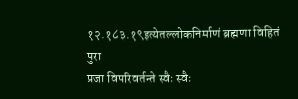१२.१८३.१९इत्येतल्लोकनिर्माणं ब्रह्मणा विहितं पुरा
प्रजा विपरिवर्तन्ते स्वैः स्वैः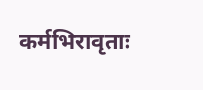कर्मभिरावृताः